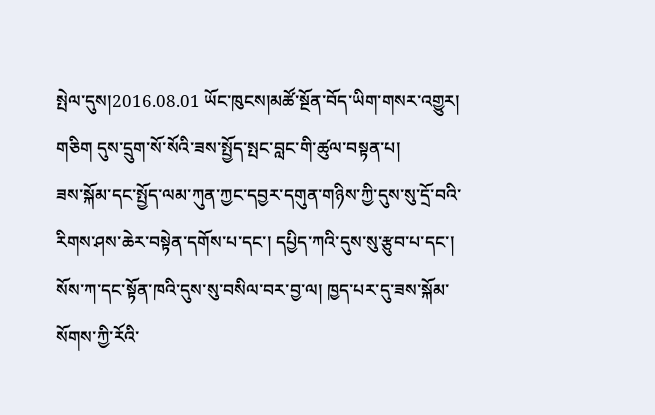སྤེལ་དུས།2016.08.01 ཡོང་ཁུངས།མཚོ་སྔོན་བོད་ཡིག་གསར་འགྱུར།
གཅིག དུས་དྲུག་སོ་སོའི་ཟས་སྤྱོད་སྤང་བླང་གི་ཚུལ་བསྟན་པ།
ཟས་སྐོམ་དང་སྤྱོད་ལམ་ཀུན་ཀྱང་དབྱར་དགུན་གཉིས་ཀྱི་དུས་སུ་དྲོ་བའི་རིགས་ཤས་ཆེར་བསྟེན་དགོས་པ་དང་། དཔྱིད་ཀའི་དུས་སུ་རྩུབ་པ་དང་། སོས་ཀ་དང་སྟོན་ཁའི་དུས་སུ་བསིལ་བར་བྱ་ལ། ཁྱད་པར་དུ་ཟས་སྐོམ་སོགས་ཀྱི་རོའི་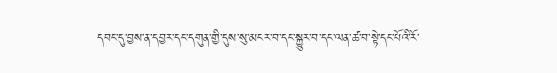དབང་དུ་བྱས་ན་དབྱར་དང་དགུན་གྱི་དུས་སུ་མངར་བ་དང་སྐྱུར་བ་དང་ལན་ཚ་བ་སྟེ་དང་པོའི་རོ་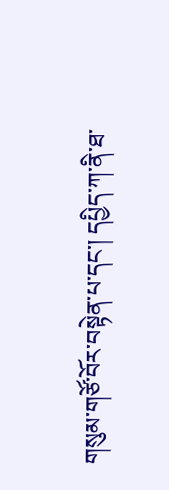གསུམ་གཙོ་བོར་བསྟེན་པ་དང་། དཔྱིད་ཀ་ནི་ཐ་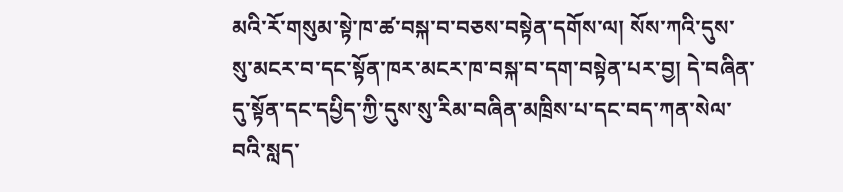མའི་རོ་གསུམ་སྟེ་ཁ་ཚ་བསྐ་བ་བཅས་བསྟེན་དགོས་ལ། སོས་ཀའི་དུས་སུ་མངར་བ་དང་སྟོན་ཁར་མངར་ཁ་བསྐ་བ་དག་བསྟེན་པར་བྱ། དེ་བཞིན་དུ་སྟོན་དང་དཔྱིད་ཀྱི་དུས་སུ་རིམ་བཞིན་མཁྲིས་པ་དང་བད་ཀན་སེལ་བའི་སླད་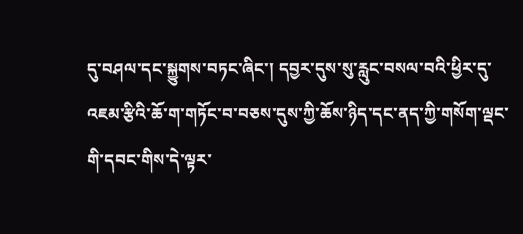དུ་བཤལ་དང་སྐྱུགས་བཏང་ཞིང་། དབྱར་དུས་སུ་རླུང་བསལ་བའི་ཕྱིར་དུ་འཇམ་རྩིའི་ཆོ་ག་གཏོང་བ་བཅས་དུས་ཀྱི་ཆོས་ཉིད་དང་ནད་ཀྱི་གསོག་ལྡང་གི་དབང་གིས་དེ་ལྟར་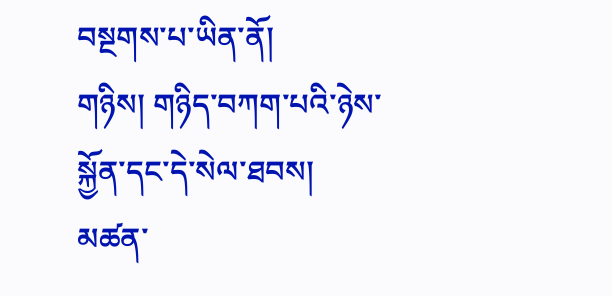བསྔགས་པ་ཡིན་ནོ།
གཉིས། གཉིད་བཀག་པའི་ཉེས་སྐྱོན་དང་དེ་སེལ་ཐབས།
མཚན་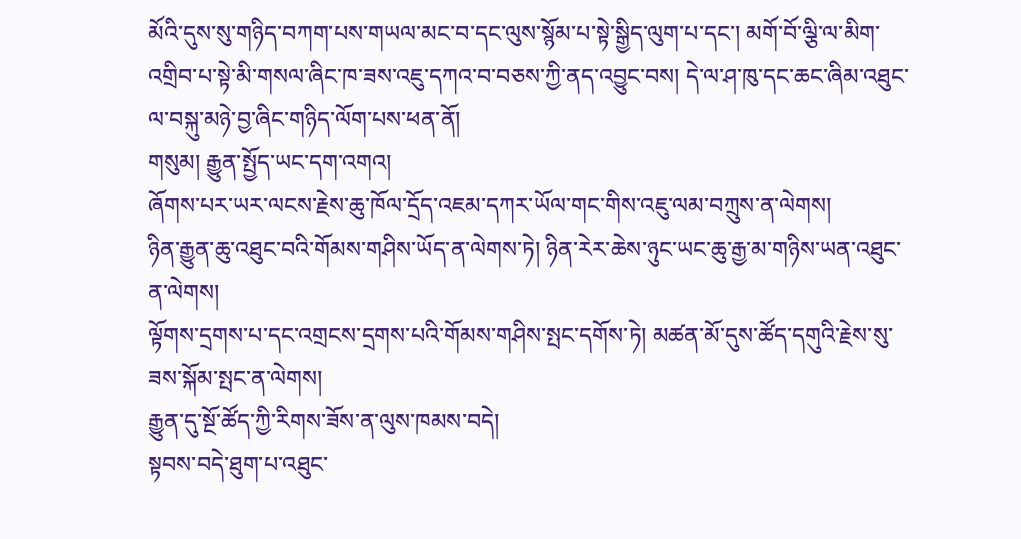མོའི་དུས་སུ་གཉིད་བཀག་པས་གཡལ་མང་བ་དང་ལུས་སྙོམ་པ་སྟེ་སྒྱིད་ལུག་པ་དང་། མགོ་བོ་ལྕི་ལ་མིག་འགྲིབ་པ་སྟེ་མི་གསལ་ཞིང་ཁ་ཟས་འཇུ་དཀའ་བ་བཅས་ཀྱི་ནད་འབྱུང་བས། དེ་ལ་ཤ་ཁུ་དང་ཆང་ཞིམ་འཐུང་ལ་བསྐུ་མཉེ་བྱ་ཞིང་གཉིད་ལོག་པས་ཕན་ནོ།
གསུམ། རྒྱུན་སྤྱོད་ཡང་དག་འགའ།
ཞོགས་པར་ཡར་ལངས་རྗེས་ཆུ་ཁོལ་དྲོད་འཇམ་དཀར་ཡོལ་གང་གིས་འཇུ་ལམ་བཀྲུས་ན་ལེགས།
ཉིན་རྒྱུན་ཆུ་འཐུང་བའི་གོམས་གཤིས་ཡོད་ན་ལེགས་ཏེ། ཉིན་རེར་ཆེས་ཉུང་ཡང་ཆུ་རྒྱ་མ་གཉིས་ཡན་འཐུང་ན་ལེགས།
ལྟོགས་དྲགས་པ་དང་འགྲངས་དྲགས་པའི་གོམས་གཤིས་སྤང་དགོས་ཏེ། མཚན་མོ་དུས་ཚོད་དགུའི་རྗེས་སུ་ཟས་སྐོམ་སྤང་ན་ལེགས།
རྒྱུན་དུ་སྔོ་ཚོད་ཀྱི་རིགས་ཟོས་ན་ལུས་ཁམས་བདེ།
སྟབས་བདེ་ཐུག་པ་འཐུང་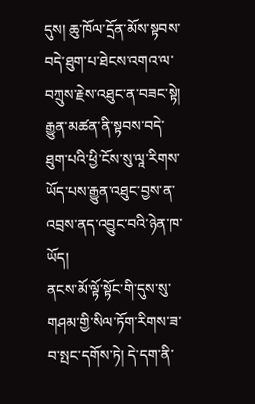དུས། ཆུ་ཁོལ་དྲོན་མོས་སྟབས་བདེ་ཐུག་པ་ཐེངས་འགའ་ལ་བཀྲུས་རྗེས་འཐུང་ན་བཟང་སྟེ། རྒྱུན་མཚན་ནི་སྟབས་བདེ་ཐུག་པའི་ཕྱི་ངོས་སུ་ལཱ་རིགས་ཡོད་པས་རྒྱུན་འཐུང་བྱས་ན་འབྲས་ནད་འབྱུང་བའི་ཉེན་ཁ་ཡོད།
ནངས་མོ་ལྟོ་སྟོང་གི་དུས་སུ་གཤམ་གྱི་སིལ་ཏོག་རིགས་ཟ་བ་སྤང་དགོས་ཏེ། དེ་དག་ནི་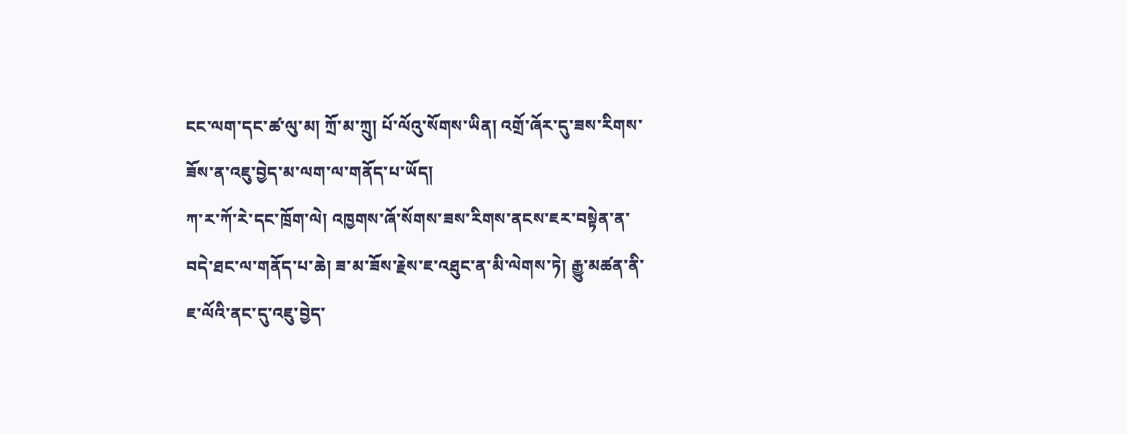ངང་ལག་དང་ཚ་ལུ་མ། ཀྲོ་མ་ཀྲུ། པོ་ལོའུ་སོགས་ཡིན། འགྲོ་ཞོར་དུ་ཟས་རིགས་ཟོས་ན་འཇུ་བྱེད་མ་ལག་ལ་གནོད་པ་ཡོད།
ཀ་ར་ཀོ་རེ་དང་ཁྲོག་ལེ། འཁྱགས་ཞོ་སོགས་ཟས་རིགས་ནངས་ཇར་བསྟེན་ན་བདེ་ཐང་ལ་གནོད་པ་ཆེ། ཟ་མ་ཟོས་རྗེས་ཇ་འཐུང་ན་མི་ལེགས་ཏེ། རྒྱུ་མཚན་ནི་ཇ་ལོའི་ནང་དུ་འཇུ་བྱེད་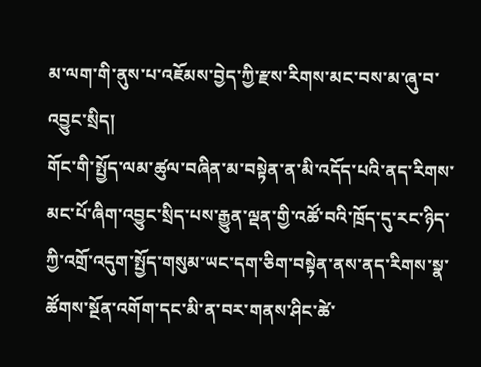མ་ལག་གི་ནུས་པ་འཇོམས་བྱེད་ཀྱི་རྫས་རིགས་མང་བས་མ་ཞུ་བ་འབྱུང་སྲིད།
གོང་གི་སྤྱོད་ལམ་ཚུལ་བཞིན་མ་བསྟེན་ན་མི་འདོད་པའི་ནད་རིགས་མང་པོ་ཞིག་འབྱུང་སྲིད་པས་རྒྱུན་ལྡན་གྱི་འཚོ་བའི་ཁྲོད་དུ་རང་ཉིད་ཀྱི་འགྲོ་འདུག་སྤྱོད་གསུམ་ཡང་དག་ཅིག་བསྟེན་ནས་ནད་རིགས་སྣ་ཚོགས་སྔོན་འགོག་དང་མི་ན་བར་གནས་ཤིང་ཚེ་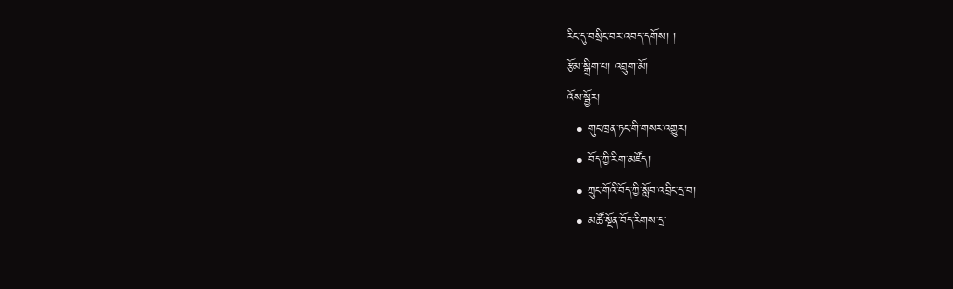རིང་དུ་བསྲིང་བར་འབད་དགོས། །
རྩོམ་སྒྲིག་པ། འབྲུག་མོ།
འོས་སྦྱོར།
  • གུང་ཁྲན་ཏང་གི་གསར་འགྱུར།
  • བོད་ཀྱི་རིག་མཛོད།
  • ཀྲུང་གོའི་བོད་ཀྱི་སློབ་འབྲིང་དྲ་བ།
  • མཚོ་སྔོན་བོད་རིགས་དྲ་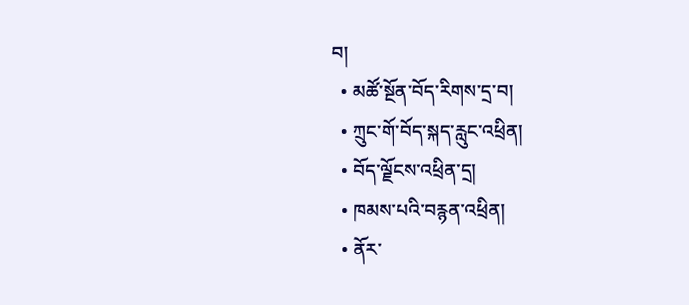བ།
  • མཚོ་སྔོན་བོད་རིགས་དྲ་བ།
  • ཀྲུང་གོ་བོད་སྐད་རླུང་འཕྲིན།
  • བོད་ལྗོངས་འཕྲིན་དྲ།
  • ཁམས་པའི་བརྙན་འཕྲིན།
  • ནོར་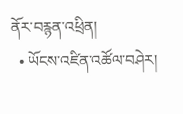ནོར་བརྙན་འཕྲིན།
  • ཡོངས་འཛིན་འཚོལ་བཤེར།